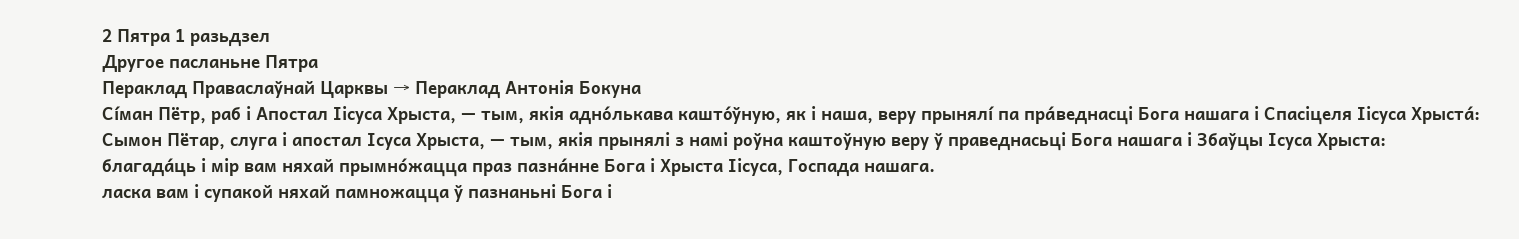2 Пятра 1 разьдзел
Другое пасланьне Пятра
Пераклад Праваслаўнай Царквы → Пераклад Антонія Бокуна
Сíман Пётр, раб і Апостал Іісуса Хрыста, — тым, якія адно́лькава кашто́ўную, як і наша, веру прынялí па пра́веднасці Бога нашага і Спасіцеля Іісуса Хрыста́:
Сымон Пётар, слуга і апостал Ісуса Хрыста, — тым, якія прынялі з намі роўна каштоўную веру ў праведнасьці Бога нашага і Збаўцы Ісуса Хрыста:
благада́ць і мір вам няхай прымно́жацца праз пазна́нне Бога і Хрыста Іісуса, Госпада нашага.
ласка вам і супакой няхай памножацца ў пазнаньні Бога і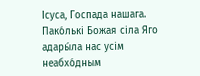Ісуса, Госпада нашага.
Пако́лькі Божая сіла Яго адары́ла нас усім неабхо́дным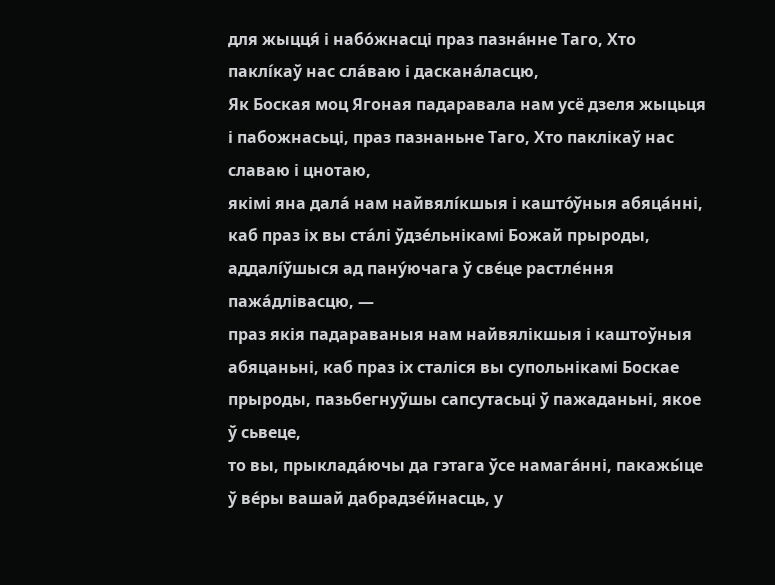для жыцця́ і набо́жнасці праз пазна́нне Таго, Хто паклíкаў нас сла́ваю і даскана́ласцю,
Як Боская моц Ягоная падаравала нам усё дзеля жыцьця і пабожнасьці, праз пазнаньне Таго, Хто паклікаў нас славаю і цнотаю,
якімі яна дала́ нам найвялíкшыя і кашто́ўныя абяца́нні, каб праз іх вы ста́лі ўдзе́льнікамі Божай прыроды, аддалíўшыся ад пану́ючага ў све́це растле́ння пажа́длівасцю, —
праз якія падараваныя нам найвялікшыя і каштоўныя абяцаньні, каб праз іх сталіся вы супольнікамі Боскае прыроды, пазьбегнуўшы сапсутасьці ў пажаданьні, якое ў сьвеце,
то вы, прыклада́ючы да гэтага ўсе намага́нні, пакажы́це ў ве́ры вашай дабрадзе́йнасць, у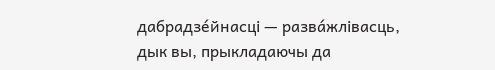дабрадзе́йнасці — разва́жлівасць,
дык вы, прыкладаючы да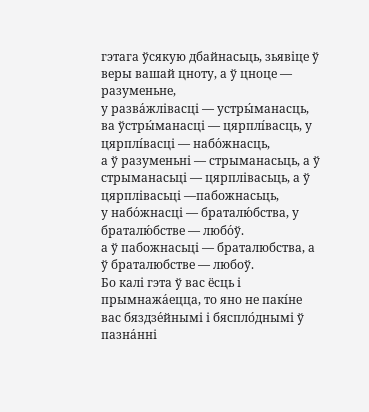гэтага ўсякую дбайнасьць, зьявіце ў веры вашай цноту, а ў цноце — разуменьне,
у разва́жлівасці — устры́манасць, ва ўстры́манасці — цярплíвасць, у цярплíвасці — набо́жнасць,
а ў разуменьні — стрыманасьць, а ў стрыманасьці — цярплівасьць, а ў цярплівасьці —пабожнасьць,
у набо́жнасці — браталю́бства, у браталю́бстве — любо́ў.
а ў пабожнасьці — браталюбства, а ў браталюбстве — любоў.
Бо калі гэта ў вас ёсць і прымнажа́ецца, то яно не пакíне вас бяздзе́йнымі і бяспло́днымі ў пазна́нні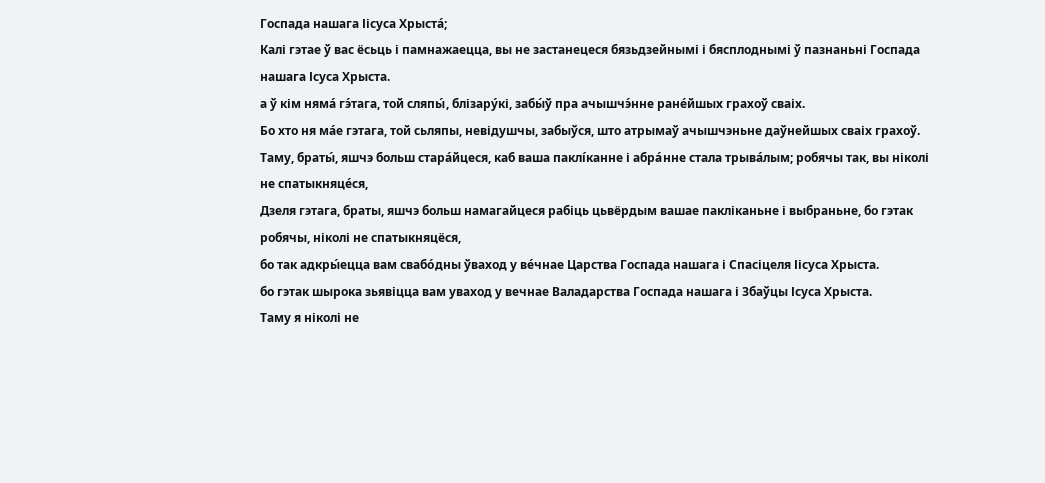Госпада нашага Іісуса Хрыста́;
Калі гэтае ў вас ёсьць і памнажаецца, вы не застанецеся бязьдзейнымі і бясплоднымі ў пазнаньні Госпада нашага Ісуса Хрыста.
а ў кім няма́ гэ́тага, той сляпы́, блізару́кі, забы́ў пра ачышчэ́нне ране́йшых грахоў сваіх.
Бо хто ня ма́е гэтага, той сьляпы, невідушчы, забыўся, што атрымаў ачышчэньне даўнейшых сваіх грахоў.
Таму, браты́, яшчэ больш стара́йцеся, каб ваша паклíканне і абра́нне стала трыва́лым; робячы так, вы ніколі не спатыкняце́ся,
Дзеля гэтага, браты, яшчэ больш намагайцеся рабіць цьвёрдым вашае пакліканьне і выбраньне, бо гэтак робячы, ніколі не спатыкняцёся,
бо так адкры́ецца вам свабо́дны ўваход у ве́чнае Царства Госпада нашага і Спасіцеля Іісуса Хрыста.
бо гэтак шырока зьявіцца вам уваход у вечнае Валадарства Госпада нашага і Збаўцы Ісуса Хрыста.
Таму я ніколі не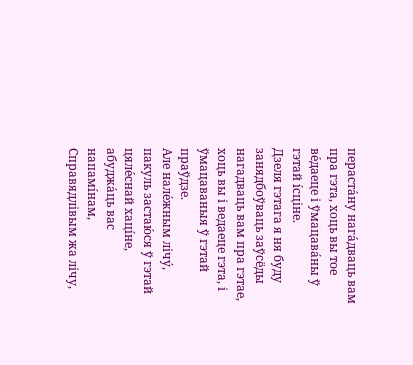пераста́ну нага́дваць вам пра гэта, хоць вы тое ве́даеце і ўмацава́ны ў гэтай íсціне.
Дзеля гэтага я ня буду занядбоўваць заўсёды нагадваць вам пра гэтае, хоць вы і ведаеце гэта, і ўмацаваныя ў гэтай праўдзе.
Але нале́жным лічу́, пакуль застаю́ся ў гэтай цяле́снай хацíне, абуджа́ць вас напамíнам,
Справядлівым жа лічу,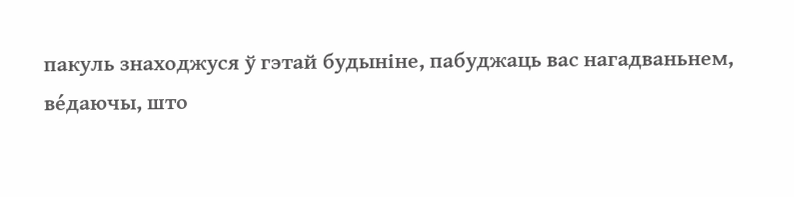пакуль знаходжуся ў гэтай будыніне, пабуджаць вас нагадваньнем,
ве́даючы, што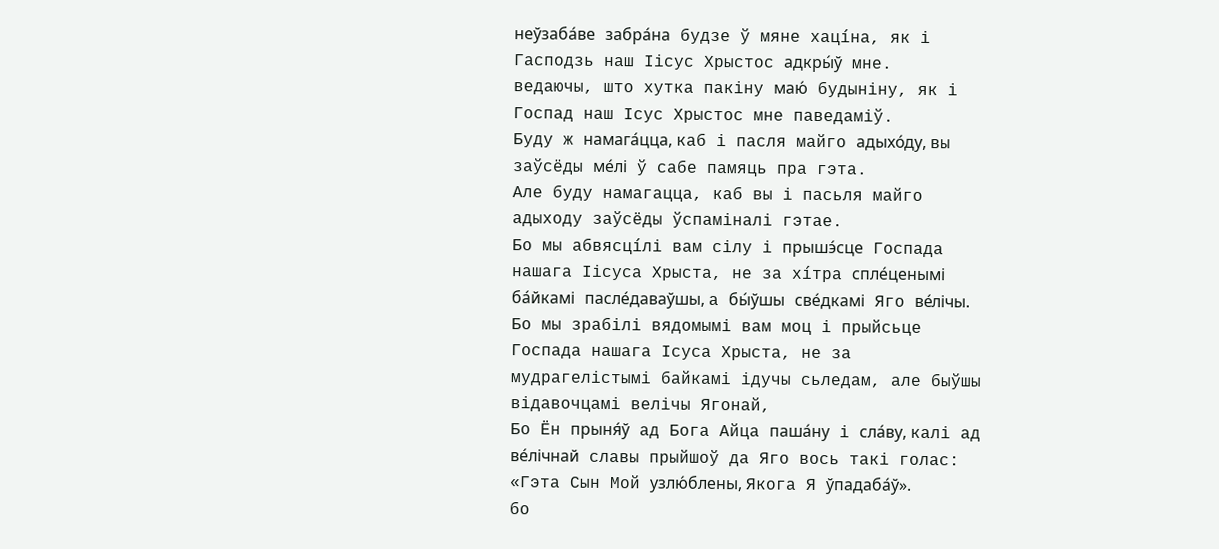неўзаба́ве забра́на будзе ў мяне хацíна, як і Гасподзь наш Іісус Хрыстос адкры́ў мне.
ведаючы, што хутка пакіну маю́ будыніну, як і Госпад наш Ісус Хрыстос мне паведаміў.
Буду ж намага́цца, каб і пасля майго адыхо́ду, вы заўсёды ме́лі ў сабе памяць пра гэта.
Але буду намагацца, каб вы і пасьля майго адыходу заўсёды ўспаміналі гэтае.
Бо мы абвясцíлі вам сілу і прышэ́сце Госпада нашага Іісуса Хрыста, не за хíтра спле́ценымі ба́йкамі пасле́даваўшы, а бы́ўшы све́дкамі Яго ве́лічы.
Бо мы зрабілі вядомымі вам моц і прыйсьце Госпада нашага Ісуса Хрыста, не за мудрагелістымі байкамі ідучы сьледам, але быўшы відавочцамі велічы Ягонай,
Бо Ён прыня́ў ад Бога Айца паша́ну і сла́ву, калі ад ве́лічнай славы прыйшоў да Яго вось такі голас: «Гэта Сын Мой узлю́блены, Якога Я ўпадаба́ў».
бо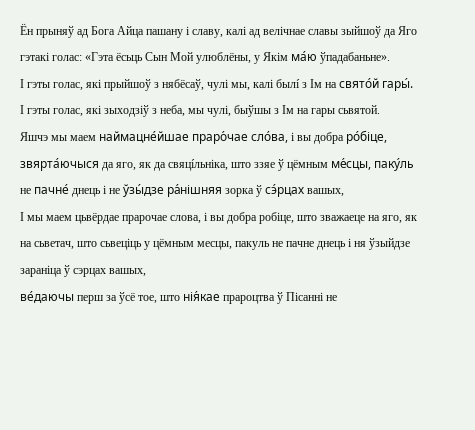Ён прыняў ад Бога Айца пашану і славу, калі ад велічнае славы зыйшоў да Яго гэтакі голас: «Гэта ёсьць Сын Мой улюблёны, у Якім ма́ю ўпадабаньне».
І гэты голас, які прыйшоў з нябёсаў, чулі мы, калі былí з Ім на свято́й гары́.
І гэты голас, які зыходзіў з неба, мы чулі, быўшы з Ім на гары сьвятой.
Яшчэ мы маем наймацне́йшае праро́чае сло́ва, і вы добра ро́біце, звярта́ючыся да яго, як да свяцíльніка, што ззяе ў цёмным ме́сцы, паку́ль не пачне́ днець і не ўзы́дзе ра́нішняя зорка ў сэ́рцах вашых,
І мы маем цьвёрдае прарочае слова, і вы добра робіце, што зважаеце на яго, як на сьветач, што сьвеціць у цёмным месцы, пакуль не пачне днець і ня ўзыйдзе зараніца ў сэрцах вашых,
ве́даючы перш за ўсё тое, што нія́кае прароцтва ў Пісанні не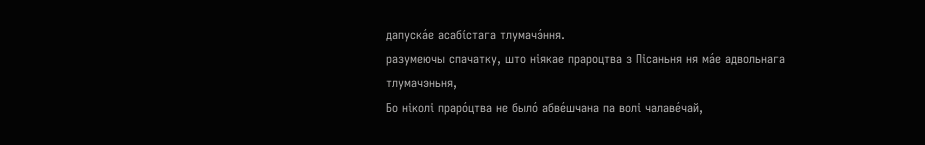дапуска́е асабíстага тлумачэ́ння.
разумеючы спачатку, што ніякае прароцтва з Пісаньня ня ма́е адвольнага тлумачэньня,
Бо ніколі праро́цтва не было́ абве́шчана па волі чалаве́чай,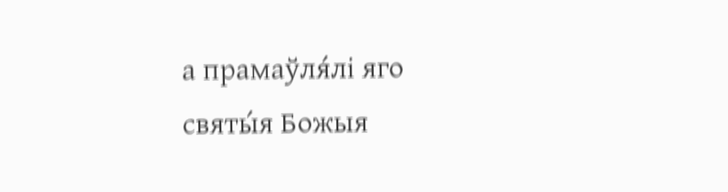а прамаўля́лі яго святы́я Божыя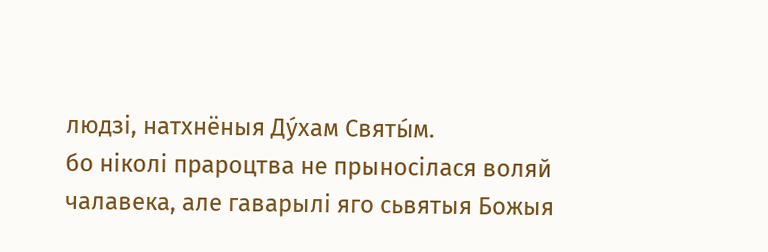людзі, натхнёныя Ду́хам Святы́м.
бо ніколі прароцтва не прыносілася воляй чалавека, але гаварылі яго сьвятыя Божыя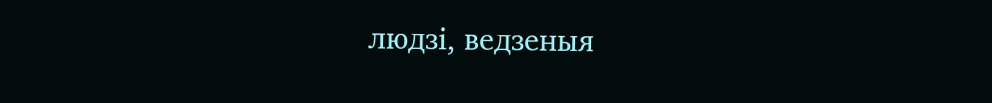людзі, ведзеныя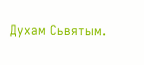Духам Сьвятым.